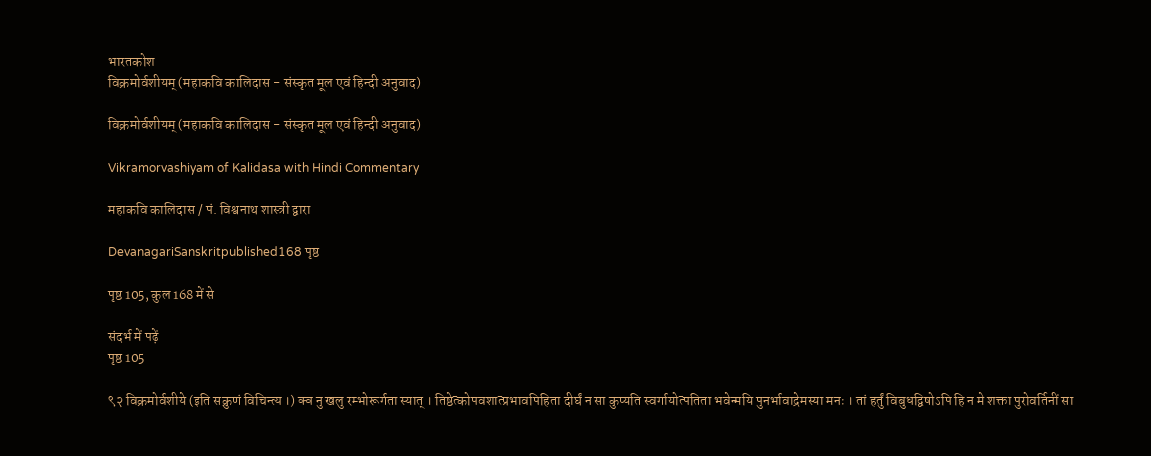भारतकोश
विक्रमोर्वशीयम् (महाकवि कालिदास - संस्कृत मूल एवं हिन्दी अनुवाद)

विक्रमोर्वशीयम् (महाकवि कालिदास - संस्कृत मूल एवं हिन्दी अनुवाद)

Vikramorvashiyam of Kalidasa with Hindi Commentary

महाकवि कालिदास / पं. विश्वनाथ शास्त्री द्वारा

DevanagariSanskritpublished168 पृष्ठ

पृष्ठ 105, कुल 168 में से

संदर्भ में पढ़ें
पृष्ठ 105

९२ विक्रमोर्वशीये (इति सक्रुणं विचिन्त्य ।) क्व नु खलु रम्भोरूर्गता स्यात् । तिष्ठेत्कोपवशात्प्रभावपिहिता दीर्घं न सा कुप्यति स्वर्गायोत्पतिता भवेन्मयि पुनर्भावाद्रेमस्या मनः । तां हर्तुं विबुधद्विषोऽपि हि न मे शक्ता पुरोवर्तिनीं सा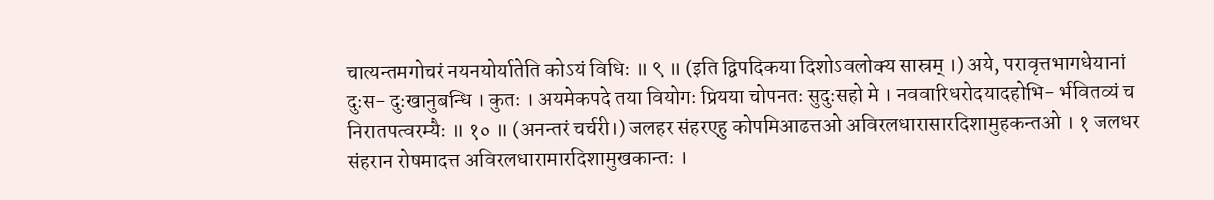चात्यन्तमगोचरं नयनयोर्यातेति कोऽयं विधिः ॥ ९ ॥ (इति द्विपदिकया दिशोऽवलोक्य सास्रम् ।) अये, परावृत्तभागधेयानां दुःस- दुःखानुबन्धि । कुतः । अयमेकपदे तया वियोगः प्रियया चोपनतः सुदुःसहो मे । नववारिधरोदयादहोभि- र्भवितव्यं च निरातपत्वरम्यैः ॥ १० ॥ (अनन्तरं चर्चरी।) जलहर संहरएहु कोपमिआढत्तओ अविरलधारासारदिशामुहकन्तओ । १ जलधर संहरान रोषमादत्त अविरलधारामारदिशामुखकान्तः ।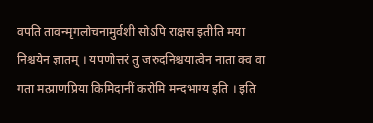वपति तावन्मृगलोचनामुर्वशी सोऽपि राक्षस इतीति मया निश्चयेन ज्ञातम् । यपणोत्तरं तु जरुदनिश्चयात्वेन नाता क्व वा गता मत्प्राणप्रिया किमिदानीं करोमि मन्दभाग्य इति । इति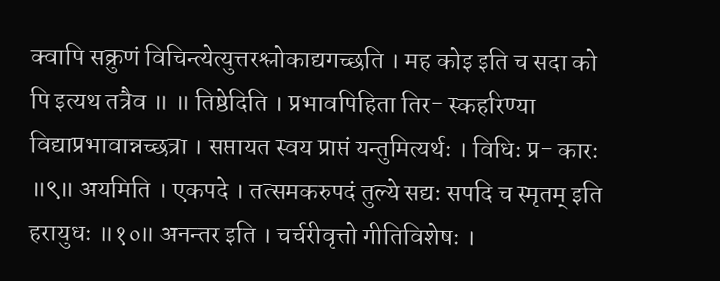क्वापि सक्रुणं विचिन्त्येत्युत्तरश्लोकाद्यगच्छति । मह कोइ इति च सदा को पि इत्यथ तत्रैव ॥ ॥ तिष्ठेदिति । प्रभावपिहिता तिर- स्कहरिण्या विद्याप्रभावान्नच्छत्रा । सप्तायत स्वय प्राप्तं यन्तुमित्यर्थः । विधिः प्र- कारः ॥९॥ अयमिति । एकपदे । तत्समकरुपदं तुल्ये सद्यः सपदि च स्मृतम् इति हरायुधः ॥१०॥ अनन्तर इति । चर्चरीवृत्तो गीतिविशेषः ।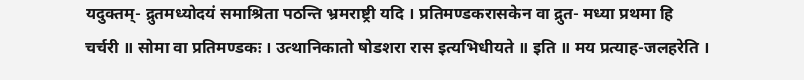यदुक्तम्- द्रुतमध्योदयं समाश्रिता पठन्ति भ्रमराष्ट्री यदि । प्रतिमण्डकरासकेन वा द्रुत- मध्या प्रथमा हि चर्चरी ॥ सोमा वा प्रतिमण्डकः । उत्थानिकातो षोडशरा रास इत्यभिधीयते ॥ इति ॥ मय प्रत्याह-जलहरेति ।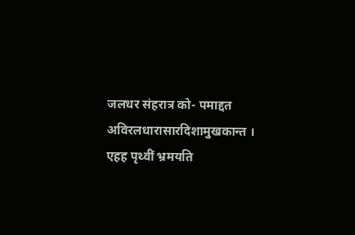जलधर संहरात्र को- पमाद्दत अविरलधारासारदिशामुखकान्त । एहह पृथ्वीं भ्रमयति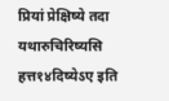प्रियां प्रेक्षिष्ये तदा यथारुचिरिष्यसि हत्त१४दिष्येऽए इति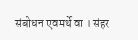संबोधन एवमर्थे वा । संहर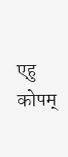एहु कोपम्